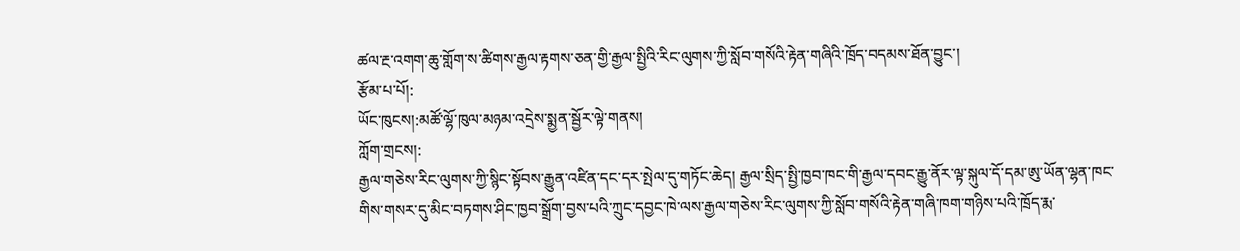ཚལ་རྔ་འགག་ཆུ་གློག་ས་ཚིགས་རྒྱལ་རྟགས་ཅན་གྱི་རྒྱལ་སྤྱིའི་རིང་ལུགས་ཀྱི་སློབ་གསོའི་རྟེན་གཞིའི་ཁྲོད་བདམས་ཐོན་བྱུང་།
རྩོམ་པ་པོ།:
ཡོང་ཁུངས།:མཚོ་ལྷོ་ཁུལ་མཉམ་འདྲེས་སྨྱན་སྦྱོར་ལྟེ་གནས།
ཀློག་གྲངས།:
རྒྱལ་གཅེས་རིང་ལུགས་ཀྱི་སྙིང་སྟོབས་རྒྱུན་འཛིན་དང་དར་སྤེལ་དུ་གཏོང་ཆེད། རྒྱལ་སྲིད་སྤྱི་ཁྱབ་ཁང་གི་རྒྱལ་དབང་རྒྱུ་ནོར་ལྟ་སྐུལ་དོ་དམ་ཨུ་ཡོན་ལྷན་ཁང་གིས་གསར་དུ་མིང་བཏགས་ཤིང་ཁྱབ་སྒྲོག་བྱས་པའི་ཀྲུང་དབྱང་ཁེ་ལས་རྒྱལ་གཅེས་རིང་ལུགས་ཀྱི་སློབ་གསོའི་རྟེན་གཞི་ཁག་གཉིས་པའི་ཁྲོད་རྨ་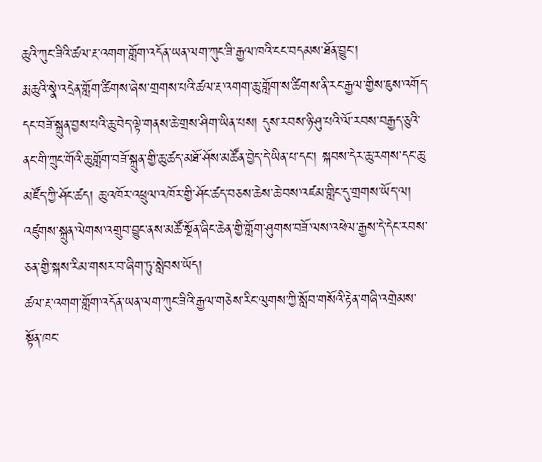ཆུའི་ཀུང་ཟིའི་ཚལ་རྔ་འགག་གློག་འདོན་ཡན་ལག་ཀུང་ཟི་རྒྱལ་ཁའི་ངང་བདམས་ཐོན་བྱུང་།
རྨ་ཆུའི་སྣེ་འདྲེན་གློག་ཚིགས་ཞེས་གྲགས་པའི་ཚལ་རྔ་འགག་ཆུ་གློག་ས་ཚིགས་ནི་རང་རྒྱལ་གྱིས་ཇུས་འགོད་དང་བཟོ་སྐྲུན་བྱས་པའི་ཆུ་བེད་ལྟེ་གནས་ཆེ་གྲས་ཤིག་ཡིན་པས། དུས་རབས་ཉི་ཤུ་པའི་ལོ་རབས་བརྒྱད་ཅུའི་ནང་གི་ཀྲུང་གོའི་ཆུ་གློག་བཟོ་སྐྲུན་གྱི་ཆུ་ཚད་མཐོ་ཤོས་མཚོན་བྱེད་དེ་ཡིན་པ་དང་། སྐབས་དེར་ཆུ་རགས་དང་ཆུ་མཛོད་ཀྱི་ཤོང་ཚད། ཆུ་འཁོར་འཕྲུལ་འཁོར་གྱི་ཤོང་ཚད་བཅས་ཆེས་ཆེ་བས་འཛམ་གླིང་དུ་གྲགས་ཡོད་ལ། འཛུགས་སྐྲུན་ལེགས་འགྲུབ་བྱུང་ནས་མཚོ་སྔོན་ཞིང་ཆེན་གྱི་གློག་ཤུགས་བཟོ་ལས་འཕེལ་རྒྱས་དེ་དེང་རབས་ཅན་གྱི་སྐས་རིམ་གསར་བ་ཞིག་ཏུ་སླེབས་ཡོད།
ཚལ་རྔ་འགག་གློག་འདོན་ཡན་ལག་ཀུང་ཟིའི་རྒྱལ་གཅེས་རིང་ལུགས་ཀྱི་སློབ་གསོའི་རྟེན་གཞི་འགྲེམས་སྟོན་ཁང་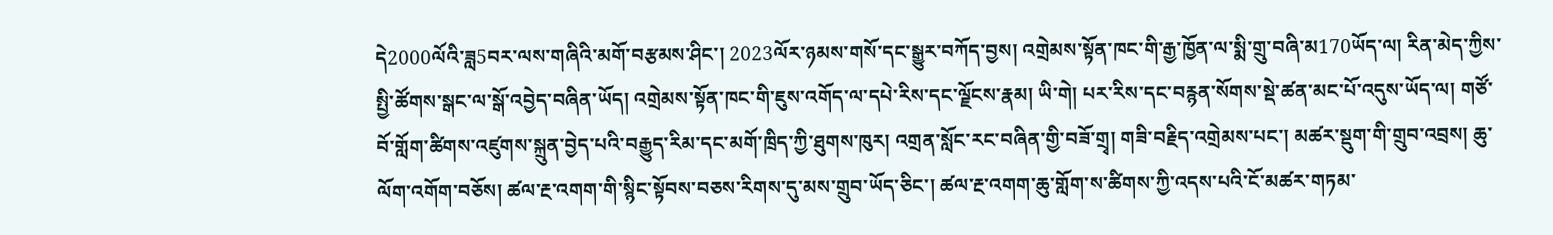དེ2000ལོའི་ཟླ5བར་ལས་གཞིའི་མགོ་བརྩམས་ཤིང་། 2023ལོར་ཉམས་གསོ་དང་སྒྱུར་བཀོད་བྱས། འགྲེམས་སྟོན་ཁང་གི་རྒྱ་ཁྱོན་ལ་སྨི་གྲུ་བཞི་མ170ཡོད་ལ། རིན་མེད་ཀྱིས་སྤྱི་ཚོགས་སྒང་ལ་སྒོ་འབྱེད་བཞིན་ཡོད། འགྲེམས་སྟོན་ཁང་གི་ཇུས་འགོད་ལ་དཔེ་རིས་དང་ལྗོངས་རྣམ། ཡི་གེ། པར་རིས་དང་བརྙན་སོགས་སྡེ་ཚན་མང་པོ་འདུས་ཡོད་ལ། གཙོ་བོ་གློག་ཚིགས་འཛུགས་སྐྲུན་བྱེད་པའི་བརྒྱུད་རིམ་དང་མགོ་ཁྲིད་ཀྱི་ཐུགས་ཁུར། འགྲན་སློང་རང་བཞིན་གྱི་བཟོ་གྲྭ། གཟི་བརྗིད་འགྲེམས་པང་། མཚར་སྡུག་གི་གྲུབ་འབྲས། ཆུ་ལོག་འགོག་བཅོས། ཚལ་རྔ་འགག་གི་སྙིང་སྟོབས་བཅས་རིགས་དུ་མས་གྲུབ་ཡོད་ཅིང་། ཚལ་རྔ་འགག་ཆུ་གློག་ས་ཚིགས་ཀྱི་འདས་པའི་ངོ་མཚར་གཏམ་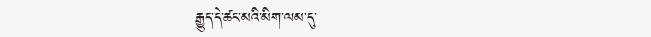རྒྱུད་དེ་ཚང་མའི་མིག་ལམ་དུ་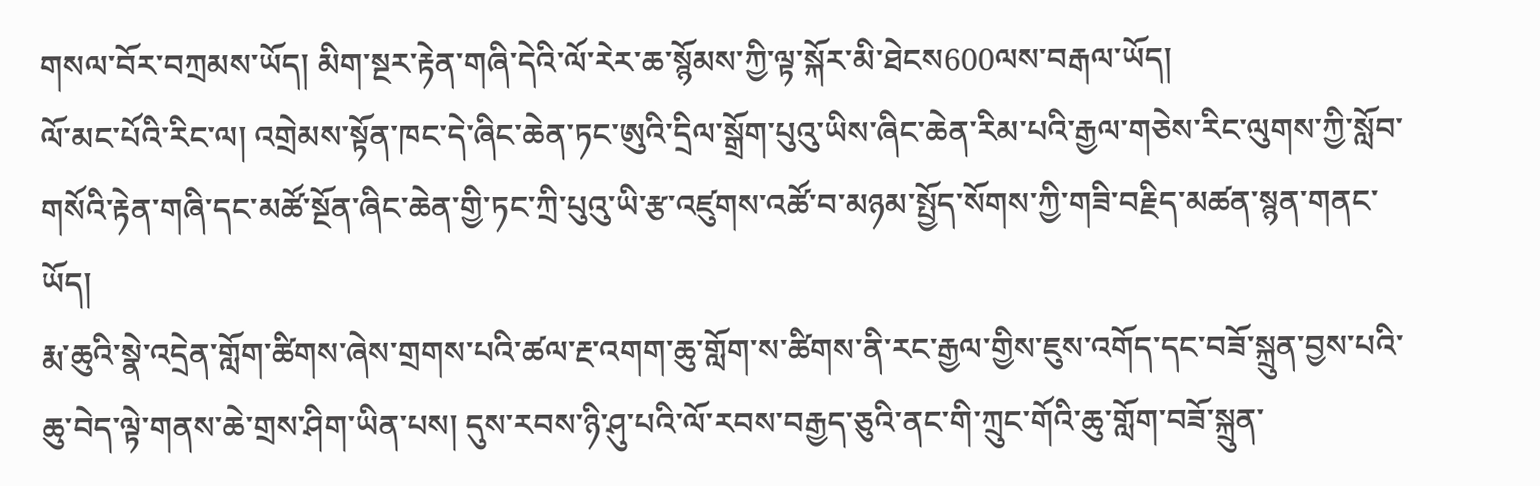གསལ་བོར་བཀྲམས་ཡོད། མིག་སྔར་རྟེན་གཞི་དེའི་ལོ་རེར་ཆ་སྙོམས་ཀྱི་ལྟ་སྐོར་མི་ཐེངས600ལས་བརྒལ་ཡོད།
ལོ་མང་པོའི་རིང་ལ། འགྲེམས་སྟོན་ཁང་དེ་ཞིང་ཆེན་ཏང་ཨུའི་དྲིལ་སྒྲོག་པུའུ་ཡིས་ཞིང་ཆེན་རིམ་པའི་རྒྱལ་གཅེས་རིང་ལུགས་ཀྱི་སློབ་གསོའི་རྟེན་གཞི་དང་མཚོ་སྔོན་ཞིང་ཆེན་གྱི་ཏང་ཀྲི་པུའུ་ཡི་རྩ་འཛུགས་འཚོ་བ་མཉམ་སྤྱོད་སོགས་ཀྱི་གཟི་བརྗིད་མཚན་སྙན་གནང་ཡོད།
རྨ་ཆུའི་སྣེ་འདྲེན་གློག་ཚིགས་ཞེས་གྲགས་པའི་ཚལ་རྔ་འགག་ཆུ་གློག་ས་ཚིགས་ནི་རང་རྒྱལ་གྱིས་ཇུས་འགོད་དང་བཟོ་སྐྲུན་བྱས་པའི་ཆུ་བེད་ལྟེ་གནས་ཆེ་གྲས་ཤིག་ཡིན་པས། དུས་རབས་ཉི་ཤུ་པའི་ལོ་རབས་བརྒྱད་ཅུའི་ནང་གི་ཀྲུང་གོའི་ཆུ་གློག་བཟོ་སྐྲུན་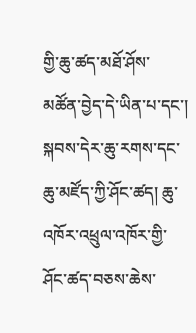གྱི་ཆུ་ཚད་མཐོ་ཤོས་མཚོན་བྱེད་དེ་ཡིན་པ་དང་། སྐབས་དེར་ཆུ་རགས་དང་ཆུ་མཛོད་ཀྱི་ཤོང་ཚད། ཆུ་འཁོར་འཕྲུལ་འཁོར་གྱི་ཤོང་ཚད་བཅས་ཆེས་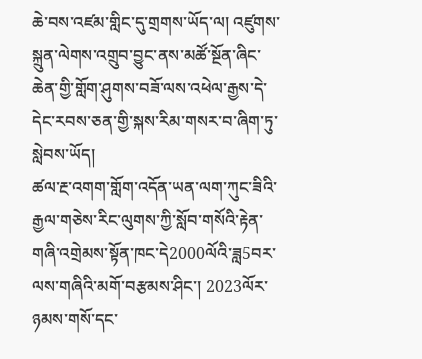ཆེ་བས་འཛམ་གླིང་དུ་གྲགས་ཡོད་ལ། འཛུགས་སྐྲུན་ལེགས་འགྲུབ་བྱུང་ནས་མཚོ་སྔོན་ཞིང་ཆེན་གྱི་གློག་ཤུགས་བཟོ་ལས་འཕེལ་རྒྱས་དེ་དེང་རབས་ཅན་གྱི་སྐས་རིམ་གསར་བ་ཞིག་ཏུ་སླེབས་ཡོད།
ཚལ་རྔ་འགག་གློག་འདོན་ཡན་ལག་ཀུང་ཟིའི་རྒྱལ་གཅེས་རིང་ལུགས་ཀྱི་སློབ་གསོའི་རྟེན་གཞི་འགྲེམས་སྟོན་ཁང་དེ2000ལོའི་ཟླ5བར་ལས་གཞིའི་མགོ་བརྩམས་ཤིང་། 2023ལོར་ཉམས་གསོ་དང་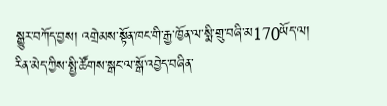སྒྱུར་བཀོད་བྱས། འགྲེམས་སྟོན་ཁང་གི་རྒྱ་ཁྱོན་ལ་སྨི་གྲུ་བཞི་མ170ཡོད་ལ། རིན་མེད་ཀྱིས་སྤྱི་ཚོགས་སྒང་ལ་སྒོ་འབྱེད་བཞིན་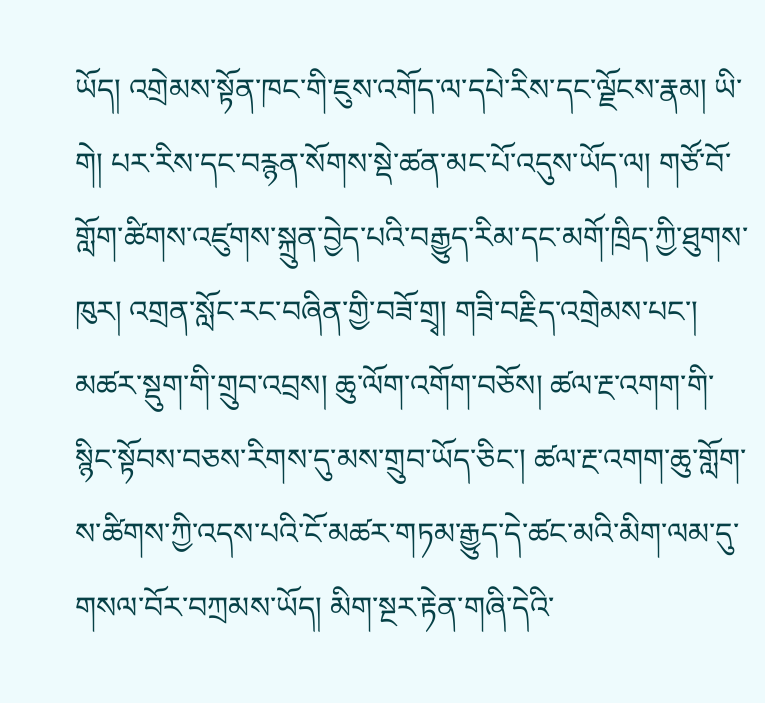ཡོད། འགྲེམས་སྟོན་ཁང་གི་ཇུས་འགོད་ལ་དཔེ་རིས་དང་ལྗོངས་རྣམ། ཡི་གེ། པར་རིས་དང་བརྙན་སོགས་སྡེ་ཚན་མང་པོ་འདུས་ཡོད་ལ། གཙོ་བོ་གློག་ཚིགས་འཛུགས་སྐྲུན་བྱེད་པའི་བརྒྱུད་རིམ་དང་མགོ་ཁྲིད་ཀྱི་ཐུགས་ཁུར། འགྲན་སློང་རང་བཞིན་གྱི་བཟོ་གྲྭ། གཟི་བརྗིད་འགྲེམས་པང་། མཚར་སྡུག་གི་གྲུབ་འབྲས། ཆུ་ལོག་འགོག་བཅོས། ཚལ་རྔ་འགག་གི་སྙིང་སྟོབས་བཅས་རིགས་དུ་མས་གྲུབ་ཡོད་ཅིང་། ཚལ་རྔ་འགག་ཆུ་གློག་ས་ཚིགས་ཀྱི་འདས་པའི་ངོ་མཚར་གཏམ་རྒྱུད་དེ་ཚང་མའི་མིག་ལམ་དུ་གསལ་བོར་བཀྲམས་ཡོད། མིག་སྔར་རྟེན་གཞི་དེའི་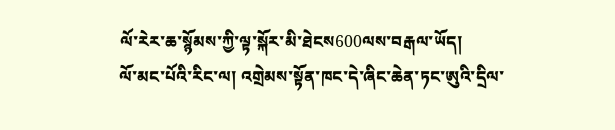ལོ་རེར་ཆ་སྙོམས་ཀྱི་ལྟ་སྐོར་མི་ཐེངས600ལས་བརྒལ་ཡོད།
ལོ་མང་པོའི་རིང་ལ། འགྲེམས་སྟོན་ཁང་དེ་ཞིང་ཆེན་ཏང་ཨུའི་དྲིལ་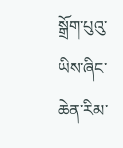སྒྲོག་པུའུ་ཡིས་ཞིང་ཆེན་རིམ་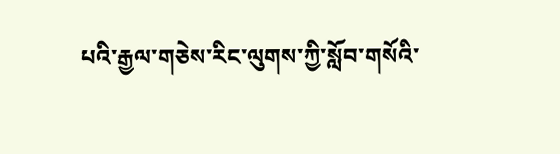པའི་རྒྱལ་གཅེས་རིང་ལུགས་ཀྱི་སློབ་གསོའི་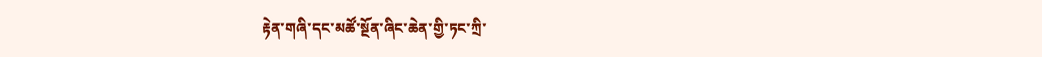རྟེན་གཞི་དང་མཚོ་སྔོན་ཞིང་ཆེན་གྱི་ཏང་ཀྲི་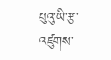པུའུ་ཡི་རྩ་འཛུགས་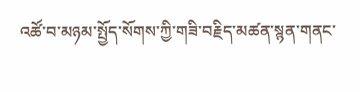འཚོ་བ་མཉམ་སྤྱོད་སོགས་ཀྱི་གཟི་བརྗིད་མཚན་སྙན་གནང་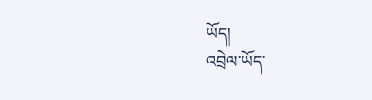ཡོད།
འབྲེལ་ཡོད་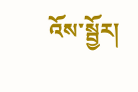འོས་སྦྱོར།